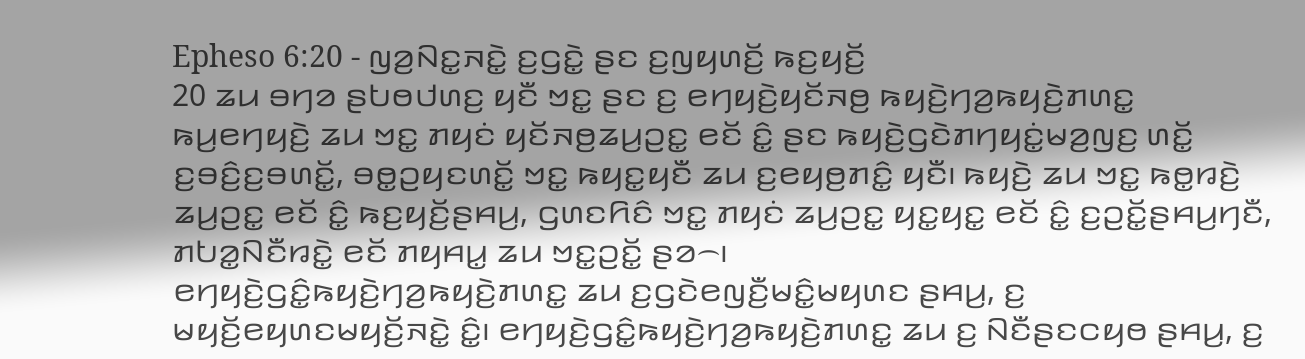Epheso 6:20 - ꤜꤤ꤬ꤡꤢ꤭ꤏꤢꤧ꤭ ꤢ꤬ꤞꤢꤧ꤭ ꤔꤢ ꤢ꤬ꤜꤟꤛꤢꤩ꤬ ꤒꤢ꤬ꤟꤢꤩ꤬
20 ꤘꤣ ꤋꤚꤤ ꤔꤝꤥꤓꤛꤢ꤬ ꤟꤢꤪ ꤠꤢ꤭ ꤔꤢ ꤢ꤬ ꤕꤚꤟꤢꤧ꤬ꤟꤢꤩꤏꤥ꤬ ꤒꤟꤢꤧ꤬ꤚꤤ꤬ꤒꤟꤢꤧ꤬ꤊꤛꤢ꤭ ꤒꤣ꤬ꤕꤚꤟꤢꤧ꤬ ꤘꤣ ꤠꤢ꤭ ꤊꤟꤢꤦ ꤟꤢꤩꤏꤥ꤬ꤘꤣ꤬ꤑꤢ꤭ ꤕꤢꤩ ꤢꤨ꤭ ꤔꤢ ꤒꤟꤢꤧ꤬ꤞꤢꤧꤊꤚꤟꤢꤦ꤭ꤗꤤ꤬ꤜꤢ꤬ ꤛꤢꤩ꤭ ꤢ꤬ꤋꤢꤨ꤬ꤢ꤬ꤋꤛꤢꤩ꤭, ꤋꤥ꤭ꤑꤟꤢꤛꤢꤩ꤭ ꤠꤢ꤭ ꤒꤟꤢ꤭ꤟꤢꤪ ꤘꤣ ꤢ꤬ꤕꤟꤥ꤬ꤊꤢꤨ꤭ ꤟꤢꤪ꤯ ꤒꤟꤢꤧ꤬ ꤘꤣ ꤠꤢ꤭ ꤒꤥ꤭ꤙꤢꤧ꤬ ꤘꤣ꤬ꤑꤢ꤭ ꤕꤢꤩ ꤢꤨ꤭ ꤒꤢ꤬ꤟꤢꤩ꤬ꤔꤌꤣ꤬, ꤞꤛꤢꤖꤢꤨ ꤠꤢ꤭ ꤊꤟꤢꤦ ꤘꤣ꤬ꤑꤢ꤭ ꤟꤢ꤭ꤟꤢ꤭ ꤕꤢꤩ ꤢꤨ꤭ ꤢ꤬ꤑꤢꤩ꤭ꤔꤌꤣ꤬ꤚꤢꤪ, ꤊꤝꤤ꤭ꤡꤢꤪꤙꤢꤧ꤭ ꤕꤢꤩ ꤊꤟꤌꤣ꤭ ꤘꤣ ꤠꤢ꤭ꤑꤢꤩ꤭ ꤔꤤ꤮꤯
ꤕꤚꤟꤢꤧ꤬ꤞꤢꤨ꤭ꤒꤟꤢꤧ꤬ꤚꤤ꤬ꤒꤟꤢꤧ꤬ꤊꤛꤢ꤭ ꤘꤣ ꤢ꤬ꤞꤢꤧꤕꤜꤢꤪ꤬ꤗꤢꤨ꤭ꤗꤟꤛꤢ ꤔꤌꤣ꤬, ꤢ꤬ ꤗꤟꤢꤩ꤬ꤕꤟꤛꤢꤗꤟꤢꤩ꤬ꤏꤢꤧ꤭ ꤢꤨ꤭꤯ ꤕꤚꤟꤢꤧ꤬ꤞꤢꤨ꤭ꤒꤟꤢꤧ꤬ꤚꤤ꤬ꤒꤟꤢꤧ꤬ꤊꤛꤢ꤭ ꤘꤣ ꤢ꤬ ꤡꤢꤪꤔꤢꤍꤟꤥ ꤔꤌꤣ꤬, ꤢ꤬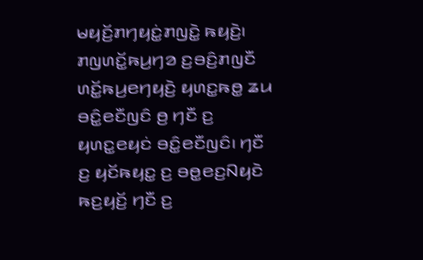ꤗꤟꤢꤩ꤬ꤊꤚꤟꤢꤦ꤭ꤊꤜꤢꤧ꤭ ꤒꤟꤢꤧ꤬꤯
ꤊꤜꤛꤢꤩ꤭ꤒꤣ꤬ꤚꤤ ꤢ꤬ꤋꤢꤨ꤬ꤊꤜꤢꤪ ꤛꤢꤩ꤭ꤒꤣ꤬ꤕꤚꤟꤢꤧ꤬ ꤟꤛꤢ꤭ꤒꤥ꤭ ꤘꤣ ꤋꤢꤨ꤭ꤕꤢꤪꤜꤢꤨ ꤥ꤬ ꤚꤢꤪ ꤢ꤬ ꤟꤛꤢ꤭ꤕꤟꤢꤦ ꤋꤢꤨ꤭ꤕꤢꤪꤜꤢꤨ꤯ ꤚꤢꤪ ꤢ꤬ ꤟꤢꤩꤒꤟꤢ꤭ ꤢ꤬ ꤋꤥ꤭ꤕꤢ꤬ꤡꤟꤢꤧ ꤒꤢ꤬ꤟꤢꤩ꤬ ꤚꤢꤪ ꤢ꤬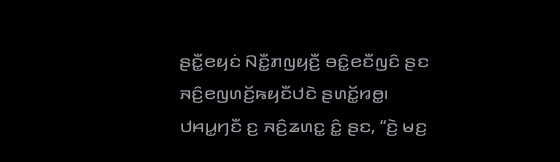ꤔꤢꤪ꤭ꤕꤟꤢꤦ ꤡꤢꤪ꤭ꤊꤜꤟꤢꤪ꤬ ꤋꤢꤨ꤭ꤕꤢꤪꤜꤢꤨ ꤔꤢ ꤏꤢꤨ꤬ꤕꤜꤛꤢꤩ꤬ꤒꤟꤢꤪꤓꤢꤧ ꤔꤛꤢꤩ꤭ꤙꤥ꤭꤯ ꤓꤌꤣ꤭ꤚꤢꤪ ꤢ꤬ ꤏꤢꤨ꤬ꤘꤛꤢ꤭ ꤢꤨ꤭ ꤔꤢ, “ꤢꤧ꤬ ꤗꤢ꤬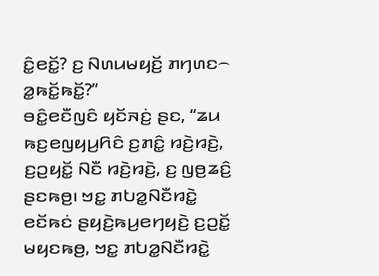ꤢꤨ꤭ꤕꤢꤩ꤭? ꤢ꤬ ꤡꤛꤣꤗꤟꤢꤩ꤬ ꤊꤚꤛꤢ꤮ ꤤ꤭ꤒꤢꤩ꤭ꤒꤢꤩ꤭?”
ꤋꤢꤨ꤭ꤕꤢꤪꤜꤢꤨ ꤟꤢꤩꤏꤢꤦ꤬ ꤔꤢ, “ꤘꤣ ꤒꤢ꤬ꤕꤜꤟꤣ꤬ꤖꤢꤨ ꤢ꤬ꤊꤢꤨ꤭ ꤙꤢꤧ꤬ꤙꤢꤧ꤬, ꤢ꤬ꤑꤟꤢꤩ꤭ ꤡꤢꤪ ꤙꤢꤧ꤬ꤙꤢꤧ꤬, ꤢ꤬ ꤜꤥ꤬ꤘꤢꤨ꤬ ꤔꤢꤒꤥ꤬꤯ ꤠꤢ꤭ ꤊꤝꤤ꤭ꤡꤢꤪꤙꤢꤧ꤭ ꤕꤢꤩꤒꤢꤦ ꤔꤟꤢꤧ꤬ꤒꤣ꤬ꤕꤚꤟꤢꤧ꤬ ꤢ꤬ꤑꤢꤩ꤭ ꤗꤟꤢꤒꤥ꤬, ꤠꤢ꤭ ꤊꤝꤤ꤭ꤡꤢꤪꤙꤢꤧ꤭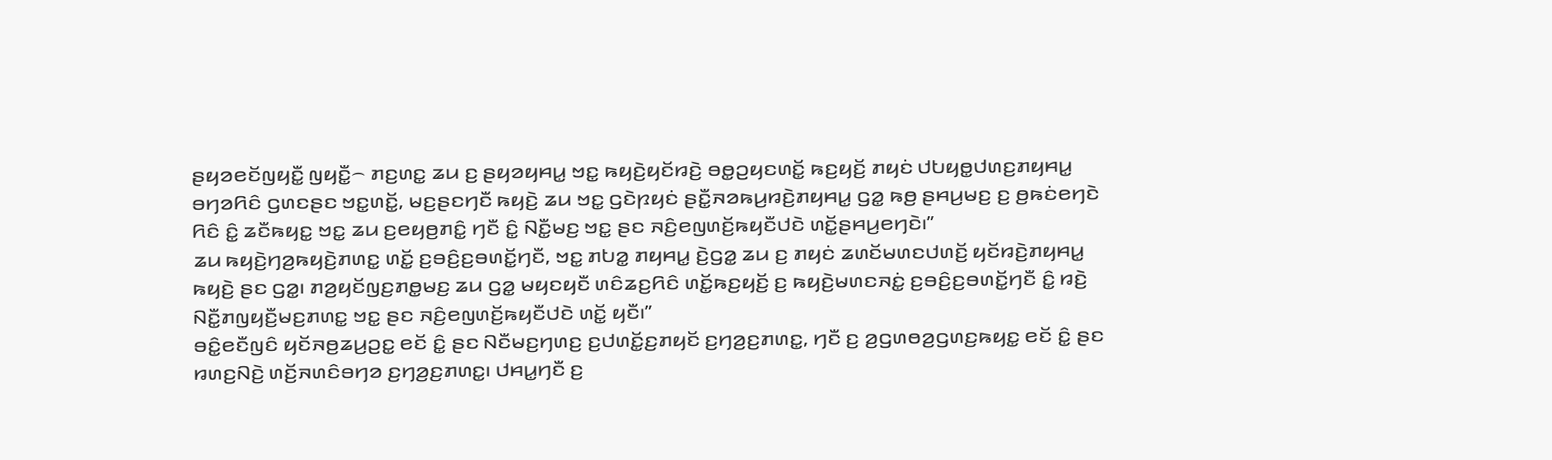ꤔꤟꤤꤕꤢꤩꤜꤟꤢꤪ꤭ ꤜꤟꤢꤪ꤭꤮ ꤊꤢ꤬ꤛꤢ꤭ ꤘꤣ ꤢ꤬ ꤔꤟꤤꤟꤌꤣ꤭ ꤠꤢ꤭ ꤒꤟꤢꤧ꤬ꤟꤢꤩꤙꤢꤧ꤬ ꤋꤥ꤭ꤑꤟꤢꤛꤢꤩ꤭ ꤒꤢ꤬ꤟꤢꤩ꤬ ꤊꤟꤢꤦ ꤓꤝꤟꤥ꤭ꤓꤛꤢ꤬ꤊꤟꤌꤣ꤭ ꤋꤚꤤꤖꤢꤨ ꤞꤛꤢꤔꤢ ꤠꤢ꤭ꤛꤢꤩ꤭, ꤗꤢ꤬ꤔꤢꤚꤢꤪ ꤒꤟꤢꤧ꤬ ꤘꤣ ꤠꤢ꤭ ꤞꤢꤧꤐꤟꤢꤦ ꤔꤢꤪ꤭ꤏꤤꤒꤣ꤬ꤙꤢꤧ꤬ꤊꤟꤌꤣ꤭ ꤞꤤ꤭ ꤒꤥ꤬ ꤔꤌꤣ꤬ꤗꤢ꤬ ꤢ꤬ ꤥ꤬ꤒꤢꤦꤕꤚꤢꤧ ꤖꤢꤨ ꤢꤨ꤭ ꤘꤢꤪꤒꤟꤢ꤭ ꤠꤢ꤭ ꤘꤣ ꤢ꤬ꤕꤟꤥ꤬ꤊꤢꤨ꤭ ꤚꤢꤪ ꤢꤨ꤭ ꤡꤢꤪ꤭ꤗꤢ꤬ ꤠꤢ꤭ ꤔꤢ ꤏꤢꤨ꤬ꤕꤜꤛꤢꤩ꤬ꤒꤟꤢꤪꤓꤢꤧ ꤛꤢꤩ꤭ꤔꤌꤣ꤬ꤕꤚꤢꤧ꤯”
ꤘꤣ ꤒꤟꤢꤧ꤬ꤚꤤ꤬ꤒꤟꤢꤧ꤬ꤊꤛꤢ꤭ ꤛꤢꤩ꤭ ꤢ꤬ꤋꤢꤨ꤬ꤢ꤬ꤋꤛꤢꤩ꤭ꤚꤢꤪ, ꤠꤢ꤭ ꤊꤝꤤ꤭ ꤊꤟꤌꤣ꤭ ꤢꤧ꤬ꤞꤤ꤭ ꤘꤣ ꤢ꤬ ꤊꤟꤢꤦ ꤘꤛꤢꤩꤗꤛꤢꤓꤛꤢꤩ꤬ ꤟꤢꤩꤙꤢꤧ꤬ꤊꤟꤌꤣ꤭ ꤒꤟꤢꤧ꤬ ꤔꤢ ꤞꤤ꤭꤯ ꤊꤤ꤬ꤟꤢꤩꤜꤢ꤬ꤊꤥ꤭ꤗꤢ꤬ ꤘꤣ ꤞꤤ꤭ ꤗꤟꤢꤟꤢꤪ ꤛꤢꤨꤘꤢ꤬ꤖꤢꤨ ꤛꤢꤩ꤭ꤒꤢ꤬ꤟꤢꤩ꤬ ꤢ꤬ ꤒꤟꤢꤧ꤬ꤗꤛꤢꤏꤢꤦ꤭ ꤢ꤬ꤋꤢꤨ꤬ꤢ꤬ꤋꤛꤢꤩ꤭ꤚꤢꤪ ꤢꤨ꤭ ꤙꤢꤧ꤬ ꤡꤢꤪ꤭ꤊꤜꤟꤢꤪ꤬ꤗꤢ꤬ꤊꤛꤢ꤭ ꤠꤢ꤭ ꤔꤢ ꤏꤢꤨ꤬ꤕꤜꤛꤢꤩ꤬ꤒꤟꤢꤪꤓꤢꤧ ꤛꤢꤩ꤭ ꤟꤢꤪ꤯”
ꤋꤢꤨ꤭ꤕꤢꤪꤜꤢꤨ ꤟꤢꤩꤏꤥ꤬ꤘꤣ꤬ꤑꤢ꤭ ꤕꤢꤩ ꤢꤨ꤭ ꤔꤢ ꤡꤢꤪꤗꤢ꤬ꤚꤛꤢ꤬ ꤢ꤬ꤓꤛꤢꤩ꤭ꤢ꤬ꤊꤟꤢꤩ ꤢ꤬ꤚꤤ꤬ꤢ꤬ꤊꤛꤢ꤭, ꤚꤢꤪ ꤢ꤬ ꤤ꤬ꤞꤛꤥꤤ꤬ꤞꤛꤢ꤬ꤒꤟꤢ꤭ ꤕꤢꤩ ꤢꤨ꤭ ꤔꤢ ꤙꤛꤢ꤬ꤡꤢꤧ꤬ ꤛꤢꤩ꤬ꤏꤛꤢꤨꤋꤚꤤ ꤢ꤬ꤚꤤ꤬ꤢ꤬ꤊꤛꤢ꤭꤯ ꤓꤌꤣ꤭ꤚꤢꤪ ꤢ꤬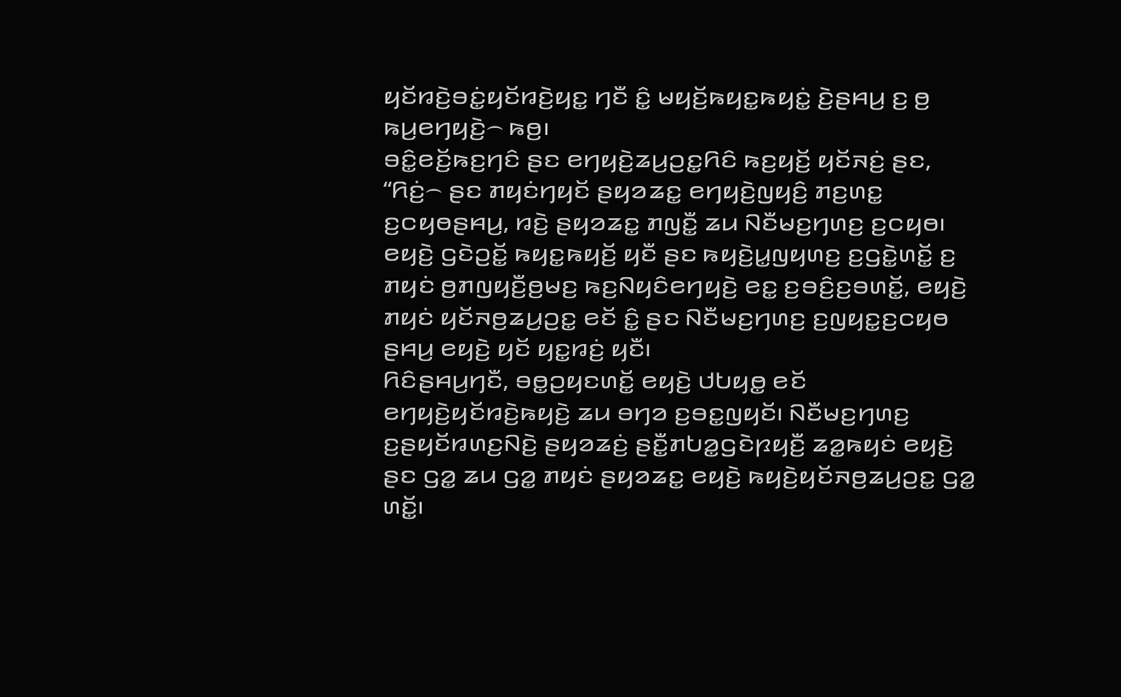ꤟꤢꤩꤙꤢꤧ꤬ꤋꤢꤦ꤭ꤟꤢꤩꤙꤢꤧ꤬ꤟꤢ꤭ ꤚꤢꤪ ꤢꤨ꤭ ꤗꤟꤢꤩ꤬ꤒꤟꤢ꤭ꤒꤟꤢꤦ꤭ ꤢꤧ꤬ꤔꤌꤣ꤬ ꤢ꤬ ꤥ꤬ ꤒꤣ꤬ꤕꤚꤟꤢꤧ꤬꤮ ꤒꤥ꤬꤯
ꤋꤢꤨ꤭ꤕꤢꤩ꤬ꤒꤢ꤬ꤚꤢꤨ ꤔꤢ ꤕꤚꤟꤢꤧ꤬ꤘꤣ꤬ꤑꤢ꤭ꤖꤢꤨ ꤒꤢ꤬ꤟꤢꤩ꤬ ꤟꤢꤩꤏꤢꤦ꤬ ꤔꤢ, “ꤖꤢꤦ꤬꤮ ꤔꤢ ꤊꤟꤢꤦꤚꤟꤢꤩ ꤔꤟꤤꤘꤢ꤭ ꤕꤚꤟꤢꤧ꤬ꤜꤟꤢꤨ꤬ ꤊꤢ꤬ꤛꤢ꤭ ꤢ꤬ꤍꤟꤥꤔꤌꤣ꤬, ꤙꤢꤧ꤬ ꤔꤟꤤꤘꤢ꤭ ꤊꤜꤢꤪ꤭ ꤘꤣ ꤡꤢꤪꤗꤢ꤬ꤚꤛꤢ꤬ ꤢ꤬ꤍꤟꤥ꤯
ꤕꤟꤢꤧ꤬ ꤞꤢꤧꤑꤢꤩ꤭ ꤒꤟꤢ꤭ꤒꤟꤢꤩ꤬ ꤟꤢꤪ ꤔꤢ ꤒꤟꤢꤧ꤬ꤣ꤭ꤜꤟꤛꤢ꤬ ꤢ꤬ꤞꤢꤧ꤭ꤛꤢꤩ꤭ ꤢ꤬ ꤊꤟꤢꤦ ꤥ꤬ꤊꤜꤟꤢꤪ꤬ꤥ꤬ꤗꤢ꤬ ꤒꤢ꤬ꤡꤟꤢꤨꤕꤚꤟꤢꤧ꤬ ꤕꤢ꤭ ꤢ꤬ꤋꤢꤨ꤬ꤢ꤬ꤋꤛꤢꤩ꤭, ꤕꤟꤢꤧ꤬ ꤊꤟꤢꤦ ꤟꤢꤩꤏꤥ꤬ꤘꤣ꤬ꤑꤢ꤭ ꤕꤢꤩ ꤢꤨ꤭ ꤔꤢ ꤡꤢꤪꤗꤢ꤬ꤚꤛꤢ꤬ ꤢ꤬ꤜꤟꤢ꤭ꤢ꤬ꤍꤟꤥ ꤔꤌꤣ꤬ ꤕꤟꤢꤧ꤬ ꤟꤢꤩ ꤟꤢ꤭ꤙꤢꤦ꤬ ꤟꤢꤪ꤯
ꤖꤢꤨꤔꤌꤣ꤬ꤚꤢꤪ, ꤋꤥ꤭ꤑꤟꤢꤛꤢꤩ꤭ ꤕꤟꤢꤧ꤬ ꤓꤝꤟꤥ꤭ ꤕꤢꤩ ꤕꤚꤟꤢꤧ꤬ꤟꤢꤩꤙꤢꤧ꤬ꤒꤟꤢꤧ꤬ ꤘꤣ ꤋꤚꤤ ꤢ꤬ꤋꤢ꤭ꤜꤟꤢꤩ꤯ ꤡꤢꤪꤗꤢ꤬ꤚꤛꤢ꤬ ꤢ꤬ꤔꤟꤢꤩꤙꤛꤢ꤬ꤡꤢꤧ꤬ ꤔꤟꤤꤘꤢꤦ꤬ ꤔꤢꤪ꤭ꤊꤝꤤ꤭ꤞꤢꤧꤐꤟꤢꤪ꤬ ꤘꤤ꤭ꤒꤟꤢꤦ ꤕꤟꤢꤧ꤬ ꤔꤢ ꤞꤤ꤭ ꤘꤣ ꤞꤤ꤭ ꤊꤟꤢꤦ ꤔꤟꤤꤘꤢ꤭ ꤕꤟꤢꤧ꤬ ꤒꤟꤢꤧ꤬ꤟꤢꤩꤏꤥ꤬ꤘꤣ꤬ꤑꤢ꤭ ꤞꤤ꤭ ꤛꤢꤩ꤭꤯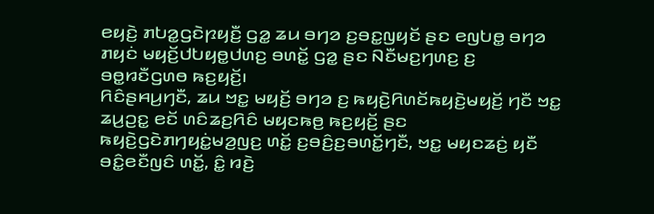ꤕꤟꤢꤧ꤬ ꤊꤝꤤ꤭ꤞꤢꤧꤐꤟꤢꤪ꤬ ꤞꤤ꤭ ꤘꤣ ꤋꤚꤤ ꤢ꤬ꤋꤢ꤭ꤜꤟꤢꤩ ꤔꤢ ꤕꤜꤝꤥ꤭ ꤋꤚꤤ ꤊꤟꤢꤦ ꤗꤟꤢꤩ꤬ꤓꤝꤟꤥ꤭ꤓꤛꤢ꤬ ꤋꤛꤢꤩ꤭ ꤞꤤ꤭ ꤔꤢ ꤡꤢꤪꤗꤢ꤬ꤚꤛꤢ꤬ ꤢ꤬ ꤋꤥ꤭ꤙꤢꤪꤞꤛꤥ ꤒꤢ꤬ꤟꤢꤩ꤬꤯
ꤖꤢꤨꤔꤌꤣ꤬ꤚꤢꤪ, ꤘꤣ ꤠꤢ꤭ ꤗꤟꤢꤩ꤬ ꤋꤚꤤ ꤢ꤬ ꤒꤟꤢꤧ꤬ꤖꤛꤢꤩꤒꤟꤢꤧ꤬ꤗꤟꤢꤩ꤬ ꤚꤢꤪ ꤠꤢ꤭ ꤘꤣ꤬ꤑꤢ꤭ ꤕꤢꤩ ꤛꤢꤨꤘꤢ꤬ꤖꤢꤨ ꤗꤟꤢꤒꤥ꤬ ꤒꤢ꤬ꤟꤢꤩ꤬ ꤔꤢ ꤒꤟꤢꤧ꤬ꤞꤢꤧꤊꤚꤟꤢꤦ꤭ꤗꤤ꤬ꤜꤢ꤬ ꤛꤢꤩ꤭ ꤢ꤬ꤋꤢꤨ꤬ꤢ꤬ꤋꤛꤢꤩ꤭ꤚꤢꤪ, ꤠꤢ꤭ ꤗꤟꤢꤘꤢꤦ꤬ ꤟꤢꤪ ꤋꤢꤨ꤭ꤕꤢꤪꤜꤢꤨ ꤛꤢꤩ꤭, ꤢꤨ꤭ ꤙꤢꤧ꤬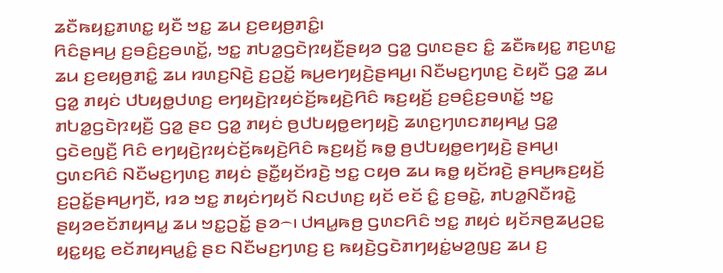ꤘꤢꤪꤒꤟꤢ꤭ꤊꤛꤢ꤭ ꤟꤢꤪ ꤠꤢ꤭ ꤘꤣ ꤢ꤬ꤕꤟꤥ꤬ꤊꤢꤨ꤭꤯
ꤖꤢꤨꤔꤌꤣ꤬ ꤢ꤬ꤋꤢꤨ꤬ꤢ꤬ꤋꤛꤢꤩ꤭, ꤠꤢ꤭ ꤊꤝꤤ꤭ꤞꤢꤧꤐꤟꤢꤪ꤬ꤔꤟꤤ ꤞꤤ꤭ ꤞꤛꤢꤔꤢ ꤢꤨ꤭ ꤘꤢꤪꤒꤟꤢ꤭ ꤊꤢ꤬ꤛꤢ꤭ ꤘꤣ ꤢ꤬ꤕꤟꤥ꤬ꤊꤢꤨ꤭ ꤘꤣ ꤙꤛꤢ꤬ꤡꤢꤧ꤬ ꤢ꤬ꤑꤢꤩ꤭ ꤒꤣ꤬ꤕꤚꤟꤢꤧ꤬ꤔꤌꤣ꤬꤯ ꤡꤢꤪꤗꤢ꤬ꤚꤛꤢ꤬ ꤢꤧꤟꤢꤪ ꤞꤤ꤭ ꤘꤣ ꤞꤤ꤭ ꤊꤟꤢꤦ ꤓꤝꤟꤥ꤭ꤓꤛꤢ꤬ ꤕꤚꤟꤢꤧ꤬ꤐꤟꤢꤦꤢꤩ꤬ꤒꤟꤢꤧ꤬ꤖꤢꤨ ꤒꤢ꤬ꤟꤢꤩ꤬ ꤢ꤬ꤋꤢꤨ꤬ꤢ꤬ꤋꤛꤢꤩ꤭ ꤠꤢ꤭ ꤊꤝꤤ꤭ꤞꤢꤧꤐꤟꤢꤪ꤬ ꤞꤤ꤭ ꤔꤢ ꤞꤤ꤭ ꤊꤟꤢꤦ ꤥ꤬ꤓꤝꤟꤥ꤭ꤕꤚꤟꤢꤧ꤬ ꤘꤛꤢ꤬ꤚꤛꤢꤊꤟꤌꤣ꤭ ꤞꤤ꤭ ꤞꤢꤧꤕꤜꤢꤪ꤬ ꤖꤢꤨ ꤕꤚꤟꤢꤧ꤬ꤐꤟꤢꤦꤢꤩ꤬ꤒꤟꤢꤧ꤬ꤖꤢꤨ ꤒꤢ꤬ꤟꤢꤩ꤬ ꤒꤥ꤭ ꤥ꤬ꤓꤝꤟꤥ꤭ꤕꤚꤟꤢꤧ꤬ ꤔꤌꤣ꤬꤯
ꤞꤛꤢꤖꤢꤨ ꤡꤢꤪꤗꤢ꤬ꤚꤛꤢ꤬ ꤊꤟꤢꤦ ꤔꤢꤪ꤭ꤟꤢꤩꤙꤢꤧ꤬ ꤠꤢ꤭ ꤍꤟꤥ ꤘꤣ ꤒꤥ꤭ ꤟꤢꤩꤙꤢꤧ꤬ ꤔꤌꤣ꤬ꤒꤢ꤬ꤟꤢꤩ꤬ ꤢ꤬ꤑꤢꤩ꤭ꤔꤌꤣ꤬ꤚꤢꤪ, ꤙꤤ ꤠꤢ꤭ ꤊꤟꤢꤦꤚꤟꤢꤩ ꤡꤢꤓꤛꤢ꤬ ꤟꤢꤩ ꤕꤢꤩ ꤢꤨ꤭ ꤢ꤬ꤋꤢꤧ꤭, ꤊꤝꤤ꤭ꤡꤢꤪꤙꤢꤧ꤭ ꤔꤟꤤꤕꤢꤩꤊꤟꤌꤣ꤭ ꤘꤣ ꤠꤢ꤭ꤑꤢꤩ꤭ ꤔꤤ꤮꤯ ꤓꤌꤣ꤭ꤒꤥ꤬ ꤞꤛꤢꤖꤢꤨ ꤠꤢ꤭ ꤊꤟꤢꤦ ꤟꤢꤩꤏꤥ꤬ꤘꤣ꤬ꤑꤢ꤭ ꤟꤢ꤭ꤟꤢ꤭ ꤕꤢꤩꤊꤟꤌꤣ꤭ꤢꤨ꤭ ꤔꤢ ꤡꤢꤪꤗꤢ꤬ꤚꤛꤢ꤬ ꤢ꤬ ꤒꤟꤢꤧ꤬ꤞꤢꤧꤊꤚꤟꤢꤦ꤭ꤗꤤ꤬ꤜꤢ꤬ ꤘꤣ ꤢ꤬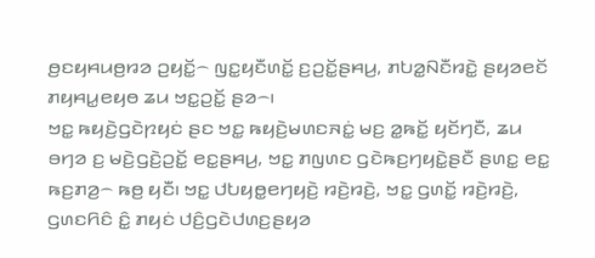ꤥ꤬ꤢꤟꤌꤣꤥ꤬ꤙꤤ ꤑꤟꤢꤩ꤭꤮ ꤜꤢ꤭ꤟꤢꤪꤛꤢꤩ꤭ ꤢ꤬ꤑꤢꤩ꤭ꤔꤌꤣ꤬, ꤊꤝꤤ꤭ꤡꤢꤪꤙꤢꤧ꤭ ꤔꤟꤤꤕꤢꤩ ꤊꤟꤌꤣ꤭ꤕꤟꤥ ꤘꤣ ꤠꤢ꤭ꤑꤢꤩ꤭ ꤔꤤ꤮꤯
ꤠꤢ꤭ ꤒꤟꤢꤧ꤬ꤞꤢꤧꤐꤟꤢꤦ ꤔꤢ ꤠꤢ꤭ ꤒꤟꤢꤧ꤬ꤗꤛꤢꤏꤢꤦ꤭ ꤗꤢ꤬ ꤤ꤭ꤒꤢꤩ꤭ ꤟꤢꤩꤚꤢꤪ, ꤘꤣ ꤋꤚꤤ ꤢ꤬ ꤗꤢꤧ꤬ꤞꤢꤧ꤬ꤑꤢꤩ꤭ ꤕꤢ꤭ꤔꤌꤣ꤬, ꤠꤢ꤭ ꤊꤜꤛꤢ ꤞꤢꤧꤒꤢ꤬ꤚꤟꤢꤧ꤭ꤔꤢꤪ ꤔꤛꤢ꤭ ꤕꤢ꤭ ꤒꤢ꤬ꤊꤤ꤬꤮ ꤒꤥ꤬ ꤟꤢꤪ꤯ ꤠꤢ꤭ ꤓꤝꤟꤥ꤭ꤕꤚꤟꤢꤧ꤬ ꤙꤢꤧ꤬ꤙꤢꤧ꤬, ꤠꤢ꤭ ꤞꤛꤢꤩ꤭ ꤙꤢꤧ꤬ꤙꤢꤧ꤬, ꤞꤛꤢꤖꤢꤨ ꤢꤨ꤭ ꤊꤟꤢꤦ ꤓꤢꤨ꤬ꤞꤢꤧꤓꤛꤢ꤬ꤔꤟꤤ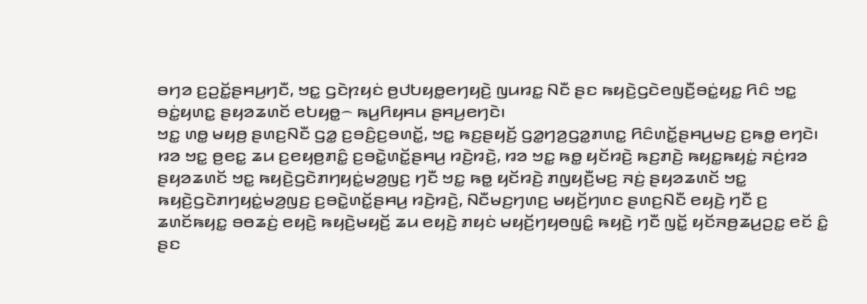ꤋꤚꤤ ꤢ꤬ꤑꤢꤩ꤭ꤔꤌꤣ꤬ꤚꤢꤪ, ꤠꤢ꤭ ꤞꤢꤧꤐꤟꤢꤦ ꤥ꤬ꤓꤝꤟꤥ꤭ꤕꤚꤟꤢꤧ꤬ ꤜꤣꤙꤢ꤭ ꤡꤢꤪ ꤔꤢ ꤒꤟꤢꤧ꤬ꤞꤢꤧꤕꤜꤢꤪ꤬ꤋꤢꤦ꤭ꤟꤢ꤭ ꤖꤢꤨ ꤠꤢ꤭ ꤋꤢꤦ꤭ꤟꤛꤢ꤭ ꤔꤟꤤꤘꤛꤢꤩ ꤕꤝꤟꤥ꤭꤮ ꤒꤣ꤬ꤖꤟꤌꤣ ꤔꤌꤣ꤬ꤕꤚꤢꤧ꤯
ꤠꤢ꤭ ꤛꤥ꤭ ꤗꤟꤥ꤬ ꤔꤛꤢ꤬ꤡꤢꤪ ꤞꤤ꤭ ꤢ꤬ꤋꤢꤨ꤬ꤢ꤬ꤋꤛꤢꤩ꤭, ꤠꤢ꤭ ꤒꤢ꤬ꤔꤟꤢꤩ꤬ ꤞꤤ꤭ꤚꤤ꤬ꤞꤤ꤭ꤊꤛꤢ꤭ ꤖꤢꤨꤛꤢꤩ꤭ꤔꤌꤣ꤬ꤗꤢ꤬ ꤢ꤬ꤒꤥ꤭ ꤕꤚꤢꤧ꤯ ꤙꤤ ꤠꤢ꤭ ꤥ꤬ꤕꤢ꤭ ꤘꤣ ꤢ꤬ꤕꤟꤥ꤬ꤊꤢꤨ꤭ ꤢ꤬ꤋꤢꤧ꤭ꤛꤢꤩ꤭ꤔꤌꤣ꤬ ꤙꤢꤧ꤬ꤙꤢꤧ꤬, ꤙꤤ ꤠꤢ꤭ ꤒꤥ꤭ ꤟꤢꤩꤙꤢꤧ꤬ ꤒꤢ꤬ꤊꤢꤧ꤬ ꤒꤟꤢ꤭ꤒꤟꤢꤦ꤭ ꤏꤢꤦ꤬ꤙꤤ ꤔꤟꤤꤘꤛꤢꤩ ꤠꤢ꤭ ꤒꤟꤢꤧ꤬ꤞꤢꤧꤊꤚꤟꤢꤦ꤭ꤗꤤ꤬ꤜꤢ꤬ ꤚꤢꤪ ꤠꤢ꤭ ꤒꤥ꤭ ꤟꤢꤩꤙꤢꤧ꤬ ꤊꤜꤟꤢꤪ꤬ꤗꤢ꤬ ꤏꤢꤦ꤬ ꤔꤟꤤꤘꤛꤢꤩ ꤠꤢ꤭ ꤒꤟꤢꤧ꤬ꤞꤢꤧꤊꤚꤟꤢꤦ꤭ꤗꤤ꤬ꤜꤢ꤬ ꤢ꤬ꤋꤢꤧ꤭ꤛꤢꤩ꤭ꤔꤌꤣ꤬ ꤙꤢꤧ꤬ꤙꤢꤧ꤬, ꤡꤢꤪꤗꤢ꤬ꤚꤛꤢ꤬ ꤗꤟꤢꤩ꤬ꤚꤛꤢ ꤔꤛꤢ꤬ꤡꤢꤪ ꤕꤟꤢꤧ꤬ ꤚꤢꤪ ꤢ꤬ ꤘꤛꤢꤩꤒꤟꤢ꤭ ꤋꤥꤘꤢꤦ꤬ ꤕꤟꤢꤧ꤬ ꤒꤟꤢꤧ꤬ꤗꤟꤢꤩ꤬ ꤘꤣ ꤕꤟꤢꤧ꤬ ꤊꤟꤢꤦ ꤗꤟꤢꤩ꤬ꤚꤟꤥꤜꤢꤨ꤭ ꤒꤟꤢꤧ꤬ ꤚꤢꤪ ꤜꤢꤩ꤭ ꤟꤢꤩꤏꤥ꤬ꤘꤣ꤬ꤑꤢ꤭ ꤕꤢꤩ ꤢꤨ꤭ ꤔꤢ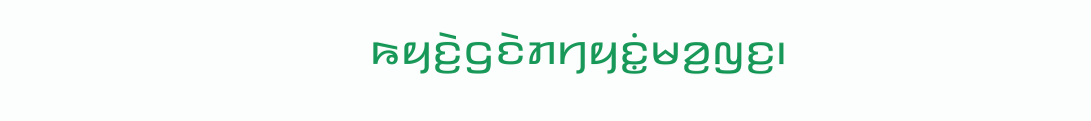ꤒꤟꤢꤧ꤬ꤞꤢꤧꤊꤚꤟꤢꤦ꤭ꤗꤤ꤬ꤜꤢ꤬꤯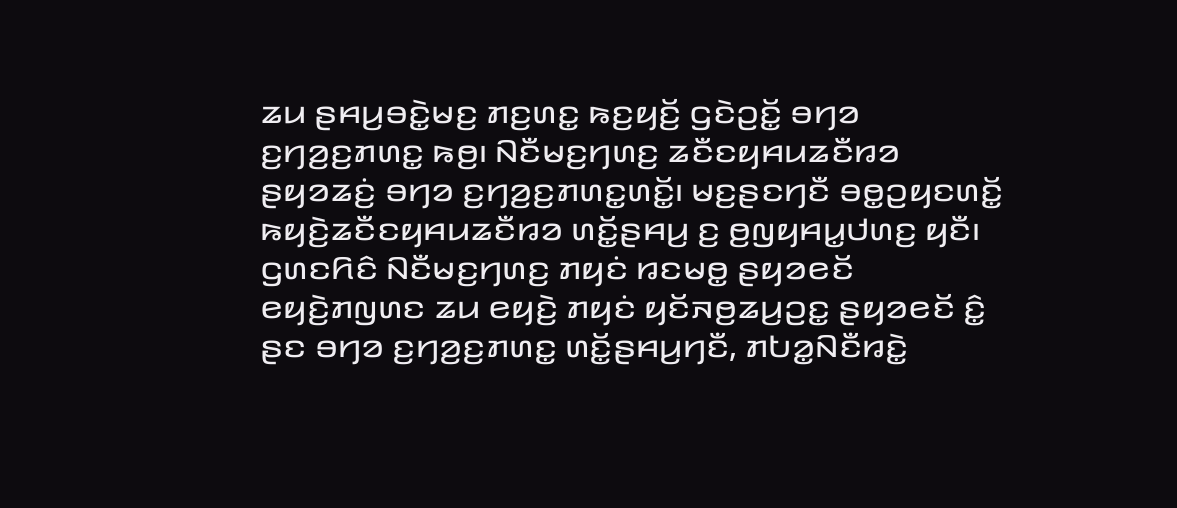ꤘꤣ ꤔꤌꤣ꤬ꤋꤢꤧ꤭ꤗꤢ꤬ ꤊꤢ꤬ꤛꤢ꤭ ꤒꤢ꤬ꤟꤢꤩ꤬ ꤞꤢꤧꤑꤢꤩ꤭ ꤋꤚꤤ ꤢ꤬ꤚꤤ꤬ꤢ꤬ꤊꤛꤢ꤭ ꤒꤥ꤬꤯ ꤡꤢꤪꤗꤢ꤬ꤚꤛꤢ꤬ ꤘꤢꤪꤢꤟꤌꤣꤘꤢꤪꤙꤤ ꤔꤟꤤꤘꤢꤦ꤬ ꤋꤚꤤ ꤢ꤬ꤚꤤ꤬ꤢ꤬ꤊꤛꤢ꤭ꤛꤢꤩ꤭꤯ ꤗꤢ꤬ꤔꤢꤚꤢꤪ ꤋꤥ꤭ꤑꤟꤢꤛꤢꤩ꤭ ꤒꤟꤢꤧ꤬ꤘꤢꤪꤢꤟꤌꤣꤘꤢꤪꤙꤤ ꤛꤢꤩ꤭ꤔꤌꤣ꤬ ꤢ꤬ ꤥ꤬ꤜꤟꤌꤣ꤭ꤓꤛꤢ꤬ ꤟꤢꤪ꤯ ꤞꤛꤢꤖꤢꤨ ꤡꤢꤪꤗꤢ꤬ꤚꤛꤢ꤬ ꤊꤟꤢꤦ ꤙꤢꤗꤥ꤭ ꤔꤟꤤꤕꤢꤩ ꤕꤟꤢꤧ꤬ꤊꤜꤛꤢ ꤘꤣ ꤕꤟꤢꤧ꤬ ꤊꤟꤢꤦ ꤟꤢꤩꤏꤥ꤬ꤘꤣ꤬ꤑꤢ꤭ ꤔꤟꤤꤕꤢꤩ ꤢꤨ꤭ ꤔꤢ ꤋꤚꤤ ꤢ꤬ꤚꤤ꤬ꤢ꤬ꤊꤛꤢ꤭ ꤛꤢꤩ꤭ꤔꤌꤣ꤬ꤚꤢꤪ, ꤊꤝꤤ꤭ꤡꤢꤪꤙꤢꤧ꤭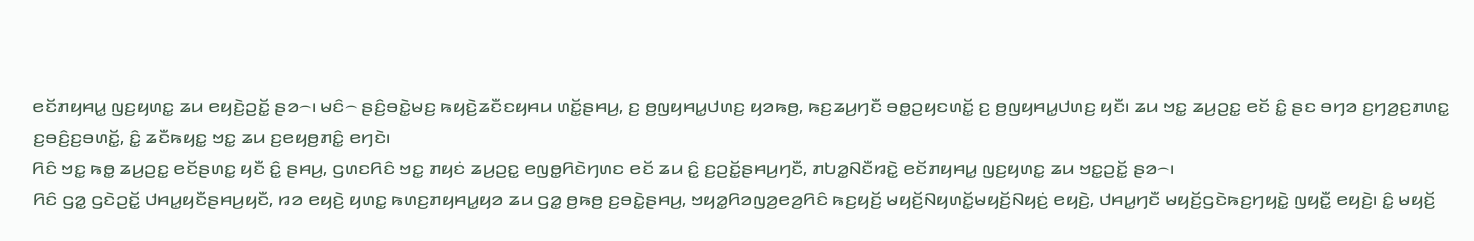ꤕꤢꤩꤊꤟꤌꤣ꤭ ꤜꤢ꤬ꤟꤛꤢ꤭ ꤘꤣ ꤕꤟꤢꤧ꤬ꤑꤢꤩ꤭ ꤔꤤ꤮꤯ ꤗꤢꤨ꤮ ꤔꤢꤨ꤬ꤋꤢꤧ꤭ꤗꤢ꤬ ꤒꤟꤢꤧ꤬ꤘꤢꤪꤢꤟꤌꤣ ꤛꤢꤩ꤭ꤔꤌꤣ꤬, ꤢ꤬ ꤥ꤬ꤜꤟꤌꤣ꤭ꤓꤛꤢ꤬ ꤟꤤꤒꤥ꤬, ꤒꤢ꤬ꤘꤣ꤬ꤚꤢꤪ ꤋꤥ꤭ꤑꤟꤢꤛꤢꤩ꤭ ꤢ꤬ ꤥ꤬ꤜꤟꤌꤣ꤭ꤓꤛꤢ꤬ ꤟꤢꤪ꤯ ꤘꤣ ꤠꤢ꤭ ꤘꤣ꤬ꤑꤢ꤭ ꤕꤢꤩ ꤢꤨ꤭ ꤔꤢ ꤋꤚꤤ ꤢ꤬ꤚꤤ꤬ꤢ꤬ꤊꤛꤢ꤭ ꤢ꤬ꤋꤢꤨ꤬ꤢ꤬ꤋꤛꤢꤩ꤭, ꤢꤨ꤭ ꤘꤢꤪꤒꤟꤢ꤭ ꤠꤢ꤭ ꤘꤣ ꤢ꤬ꤕꤟꤥ꤬ꤊꤢꤨ꤭ ꤕꤚꤢꤧ꤯
ꤖꤢꤨ ꤠꤢ꤭ ꤒꤥ꤭ ꤘꤣ꤬ꤑꤢ꤭ ꤕꤢꤩꤔꤛꤢ꤭ ꤟꤢꤪ ꤢꤨ꤭ ꤔꤌꤣ꤬, ꤞꤛꤢꤖꤢꤨ ꤠꤢ꤭ ꤊꤟꤢꤦ ꤘꤣ꤬ꤑꤢ꤭ ꤕꤜꤥ꤭ꤖꤢꤧꤚꤛꤢ ꤕꤢꤩ ꤘꤣ ꤢꤨ꤭ ꤢ꤬ꤑꤢꤩ꤭ꤔꤌꤣ꤬ꤚꤢꤪ, ꤊꤝꤤ꤭ꤡꤢꤪꤙꤢꤧ꤭ ꤕꤢꤩꤊꤟꤌꤣ꤭ ꤜꤢ꤬ꤟꤛꤢ꤭ ꤘꤣ ꤠꤢ꤭ꤑꤢꤩ꤭ ꤔꤤ꤮꤯
ꤖꤢꤨ ꤞꤤ꤭ ꤞꤢꤧꤑꤢꤩ꤭ ꤓꤌꤣ꤭ꤟꤢꤪꤔꤌꤣ꤬ꤟꤢꤪ, ꤙꤤ ꤕꤟꤢꤧ꤬ ꤟꤛꤢ꤭ ꤒꤛꤢ꤬ꤊꤟꤌꤣ꤭ꤟꤤ ꤘꤣ ꤞꤤ꤭ ꤥ꤬ꤒꤥ꤬ ꤢ꤬ꤋꤢꤧ꤭ꤔꤌꤣ꤬, ꤠꤟꤤ꤭ꤖꤤꤜꤤ꤬ꤕꤤ꤬ꤖꤢꤨ ꤒꤢ꤬ꤟꤢꤩ꤬ ꤗꤟꤢꤩ꤬ꤡꤟꤛꤢꤩ꤭ꤗꤟꤢꤩ꤬ꤡꤟꤢꤦ꤬ ꤕꤟꤢꤧ꤬, ꤓꤌꤣ꤭ꤚꤢꤪ ꤗꤟꤢꤩ꤬ꤞꤢꤧꤒꤢ꤬ꤚꤟꤢꤧ꤭ ꤜꤟꤢꤪ꤭ ꤕꤟꤢꤧ꤬꤯ ꤢꤨ꤭ ꤗꤟꤢꤩ꤬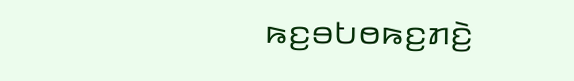ꤒꤢ꤬ꤋꤝꤥꤒꤢ꤬ꤊꤢꤧ꤬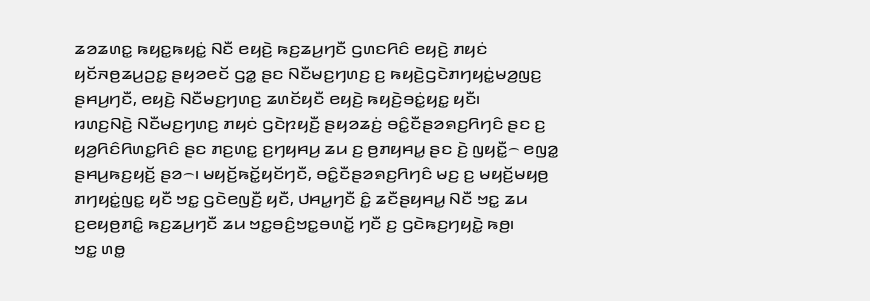ꤘꤤꤘꤛꤢ꤭ ꤒꤟꤢ꤭ꤒꤟꤢꤦ꤭ ꤡꤢꤪ ꤕꤟꤢꤧ꤬ ꤒꤢ꤬ꤘꤣ꤬ꤚꤢꤪ ꤞꤛꤢꤖꤢꤨ ꤕꤟꤢꤧ꤬ ꤊꤟꤢꤦ ꤟꤢꤩꤏꤥ꤬ꤘꤣ꤬ꤑꤢ꤭ ꤔꤟꤤꤕꤢꤩ ꤞꤤ꤭ ꤔꤢ ꤡꤢꤪꤗꤢ꤬ꤚꤛꤢ꤬ ꤢ꤬ ꤒꤟꤢꤧ꤬ꤞꤢꤧꤊꤚꤟꤢꤦ꤭ꤗꤤ꤬ꤜꤢ꤬ ꤔꤌꤣ꤬ꤚꤢꤪ, ꤕꤟꤢꤧ꤬ ꤡꤢꤪꤗꤢ꤬ꤚꤛꤢ꤬ ꤘꤛꤢꤩꤟꤢꤪ ꤕꤟꤢꤧ꤬ ꤒꤟꤢꤧ꤬ꤋꤢꤦ꤭ꤟꤢ꤭ ꤟꤢꤪ꤯
ꤙꤛꤢ꤬ꤡꤢꤧ꤬ ꤡꤢꤪꤗꤢ꤬ꤚꤛꤢ꤬ ꤊꤟꤢꤦ ꤞꤢꤧꤐꤟꤢꤪ꤬ ꤔꤟꤤꤘꤢꤦ꤬ ꤋꤢꤨ꤭ꤢꤪꤔꤤꤎꤢ꤬ꤖꤚꤢꤨ ꤔꤢ ꤢ꤬ ꤟꤤ꤬ꤖꤢꤨꤖꤛꤢ꤭ꤖꤢꤨ ꤔꤢ ꤊꤢ꤬ꤛꤢ꤭ ꤢ꤬ꤚꤟꤌꤣ꤬ ꤘꤣ ꤢ꤬ ꤥ꤬ꤊꤟꤌꤣ꤭ ꤔꤢ ꤢꤧ꤬ ꤜꤟꤢꤪ꤭꤮ ꤕꤜꤤ꤭ ꤔꤌꤣ꤬ꤒꤢ꤬ꤟꤢꤩ꤬ ꤔꤤ꤮꤯ ꤗꤟꤢꤩ꤬ꤒꤢꤩ꤭ꤟꤢꤩꤚꤢꤪ, ꤋꤢꤨ꤭ꤢꤪꤔꤤꤎꤢ꤬ꤖꤚꤢꤨ ꤗꤢ꤬ ꤢ꤬ ꤗꤟꤢꤩ꤬ꤗꤟꤥ꤬ ꤊꤚꤟꤢꤦ꤭ꤜꤢ꤭ ꤟꤢꤪ ꤠꤢ꤭ ꤞꤢꤧꤕꤜꤢꤪ꤬ ꤟꤢꤪ, ꤓꤌꤣ꤭ꤚꤢꤪ ꤢꤨ꤭ ꤘꤢꤪꤔꤟꤌꤣ꤭ ꤡꤢꤪ ꤠꤢ꤭ ꤘꤣ ꤢ꤬ꤕꤟꤥ꤬ꤊꤢꤨ꤭ ꤒꤢ꤬ꤘꤣ꤬ꤚꤢꤪ ꤘꤣ ꤠꤢ꤭ꤋꤢꤨ꤬ꤠꤢ꤭ꤋꤛꤢꤩ꤭ ꤚꤢꤪ ꤢ꤬ ꤞꤢꤧꤒꤢ꤬ꤚꤟꤢꤧ꤭ ꤒꤥ꤬꤯
ꤠꤢ꤭ ꤛꤥ꤭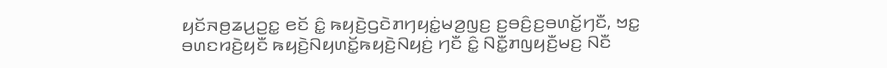ꤟꤢꤩꤏꤥ꤬ꤘꤣ꤬ꤑꤢ꤭ ꤕꤢꤩ ꤢꤨ꤭ ꤒꤟꤢꤧ꤬ꤞꤢꤧꤊꤚꤟꤢꤦ꤭ꤗꤤ꤬ꤜꤢ꤬ ꤢ꤬ꤋꤢꤨ꤬ꤢ꤬ꤋꤛꤢꤩ꤭ꤚꤢꤪ, ꤠꤢ꤭ ꤋꤛꤢꤙꤢꤧ꤬ꤟꤢꤪ ꤒꤟꤢꤧ꤬ꤡꤟꤛꤢꤩ꤭ꤒꤟꤢꤧ꤬ꤡꤟꤢꤦ꤬ ꤚꤢꤪ ꤢꤨ꤭ ꤡꤢꤪ꤭ꤊꤜꤟꤢꤪ꤬ꤗꤢ꤬ ꤡꤢꤪ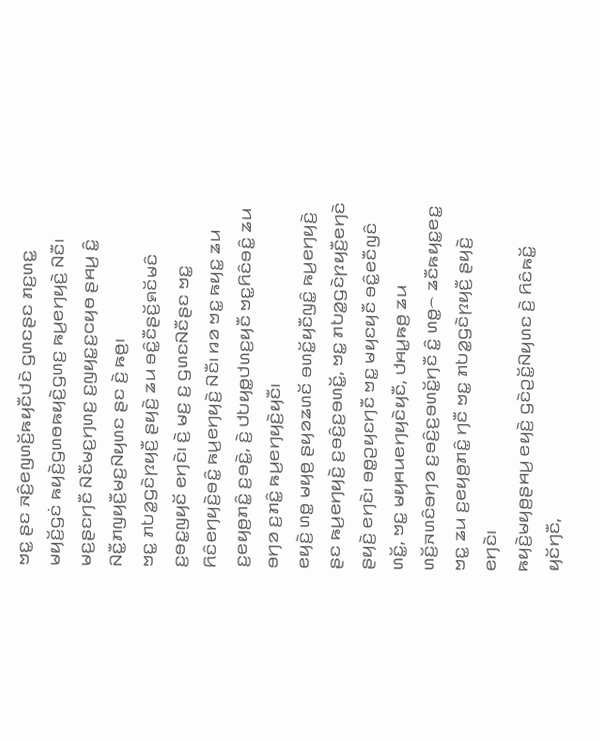ꤠꤢ꤭ ꤔꤢ ꤏꤢꤨ꤬ꤕꤜꤛꤢꤩ꤬ꤒꤟꤢꤪꤓꤢꤧ ꤞꤛꤢꤔꤢ ꤊꤢ꤬ꤛꤢ꤭ ꤗꤟꤢꤩ꤬ꤞꤢꤦ ꤒꤟꤢꤧ꤬ꤞꤛꤥꤒꤟꤢꤧ꤬ꤞꤛꤢ꤬ ꤒꤣ꤬ꤕꤚꤟꤢꤧ꤬ ꤡꤢꤪ꤯ ꤗꤢ꤬ꤔꤢꤚꤢꤪ ꤡꤢꤪꤗꤢ꤬ꤚꤛꤢ꤬ ꤢ꤬ꤜꤟꤢ꤭ꤢ꤬ꤍꤟꤥ ꤔꤌꤣ꤬ ꤢꤨ꤭ ꤡꤢꤪ꤭ꤊꤜꤟꤢꤪ꤬ꤗꤢ꤬ꤡꤟꤛꤢ ꤔꤢ ꤢꤧ꤬ ꤒꤥ꤬꤯
ꤠꤢ꤭ ꤊꤝꤤ꤭ꤞꤢꤧꤐꤟꤢꤪ꤬ ꤔꤟꤢꤧ꤬ ꤘꤣ ꤋꤢꤨ꤭ꤢꤪꤔꤢꤩ꤬ꤎꤢꤩꤗꤢꤨ ꤢ꤬ꤋꤢ꤭ꤜꤟꤢꤩ ꤕꤚꤢꤧ꤯ ꤢꤧ꤬ ꤗꤢ꤬ ꤢ꤬ ꤞꤛꤢꤡꤢꤪꤔꤢ ꤠꤢ꤭ ꤖꤢꤨꤕꤚꤟꤢꤧ꤬ꤋꤢꤨ꤭ ꤒꤣ꤬ꤕꤚꤟꤢꤧ꤬ ꤡꤢꤪ꤯ ꤙꤤ ꤠꤢ꤭ ꤒꤟꤢ꤭ ꤘꤣ ꤢ꤬ꤕꤟꤥ꤬ꤊꤢꤨ꤭ ꤢ꤬ꤋꤢꤧ꤭, ꤢꤧ꤬ ꤓꤝꤟꤥ꤭ꤓꤛꤢ꤬ꤟꤢꤪ ꤠꤢ꤭ꤖꤢꤨꤋꤢꤨ꤭ ꤘꤣ ꤋꤚꤤ ꤢ꤬ꤊꤢꤨ꤭ ꤒꤣ꤬ꤕꤚꤟꤢꤧ꤬ꤟꤢꤪ꤯
ꤕꤟꤢꤧ꤬ ꤛꤥ꤭ ꤗꤟꤥ꤬ ꤔꤟꤤꤘꤛꤢꤩ ꤋꤛꤢꤩ꤭ꤟꤢꤪꤜꤢꤨ꤭ ꤒꤣ꤬ꤕꤚꤟꤢꤧ꤬ ꤔꤢ ꤒꤣ꤬ꤕꤚꤟꤢꤧ꤬ ꤢ꤬ꤋꤢꤨ꤬ꤢ꤬ꤋꤛꤢꤩ꤭, ꤠꤢ꤭ ꤊꤝꤤ꤭ꤞꤢꤧꤐꤟꤢꤪ꤬ꤕꤚꤢꤧ ꤔꤟꤢꤧ꤬ ꤕꤚꤢꤧ꤯ ꤋꤥ꤭ꤑꤟꤢꤚꤢꤪ ꤠꤢ꤭ ꤗꤟꤢꤟꤢꤪ ꤋꤢꤨ꤭ꤕꤢꤪꤜꤢꤨ ꤛꤢꤩ꤭, ꤠꤢ꤭ ꤗꤟꤌꤣꤕꤚꤟꤢꤧꤟꤢꤪ, ꤓꤌꤣ꤭ꤒꤥ꤬ ꤘꤣ ꤛꤢꤩ꤬ꤏꤛꤢꤨꤋꤚꤤ ꤢ꤬ꤋꤢꤨ꤬ꤢ꤬ꤋꤛꤢꤩ꤭ꤚꤢꤪ ꤢꤨ꤭ ꤛꤥ꤭꤮ ꤘꤢꤪꤒꤟꤢ꤭ꤕꤢ꤭ ꤠꤢ꤭ ꤘꤣ ꤢ꤬ꤕꤟꤥ꤬ꤊꤢꤨ꤭ ꤚꤢꤪ ꤠꤢ꤭ ꤊꤝꤤ꤭ꤞꤢꤧꤐꤟꤢꤪ꤬ ꤔꤟꤢꤧ꤬ ꤕꤚꤢꤧ꤯
ꤒꤟꤢꤧ꤬ꤗꤟꤥ꤬ꤔꤌꤣ꤬ ꤕꤟꤢꤧ꤬ ꤞꤢꤧꤑꤢꤩ꤭ꤡꤟꤛꤢ ꤢꤧ꤬ ꤖꤢꤨꤒꤢꤩ꤭ ꤟꤢꤩꤚꤢꤪ,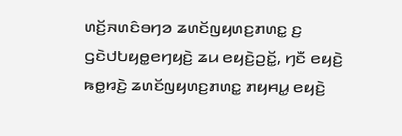ꤛꤢꤩ꤬ꤏꤛꤢꤨꤋꤚꤤ ꤘꤛꤢꤩꤜꤟꤛꤢ꤬ꤊꤛꤢ꤭ ꤢ꤬ ꤞꤢꤧꤓꤝꤟꤥ꤭ꤕꤚꤟꤢꤧ꤬ ꤘꤣ ꤕꤟꤢꤧ꤬ꤑꤢꤩ꤭, ꤚꤢꤪ ꤕꤟꤢꤧ꤬ ꤒꤥ꤭ꤙꤢꤧ꤬ ꤘꤛꤢꤩꤜꤟꤛꤢ꤬ꤊꤛꤢ꤭ ꤊꤟꤌꤣ꤭ ꤕꤟꤢꤧ꤬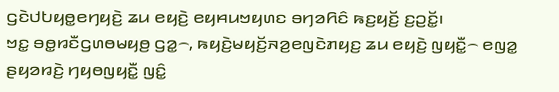ꤞꤢꤧꤓꤝꤟꤥ꤭ꤕꤚꤟꤢꤧ꤬ ꤘꤣ ꤕꤟꤢꤧ꤬ ꤕꤟꤌꤣꤠꤟꤛꤢ ꤋꤚꤤꤖꤢꤨ ꤒꤢ꤬ꤟꤢꤩ꤬ ꤢ꤬ꤑꤢꤩ꤭꤯
ꤠꤢ꤭ ꤋꤥ꤭ꤙꤢꤪꤞꤛꤥꤗꤟꤥ꤬ ꤞꤤ꤭꤮, ꤒꤟꤢꤧ꤬ꤗꤟꤢꤩ꤬ꤏꤤ꤬ꤕꤜꤢꤧꤊꤟꤢ꤬ ꤘꤣ ꤕꤟꤢꤧ꤬ ꤜꤟꤢꤪ꤭꤮ ꤕꤜꤤ꤭ ꤔꤟꤤꤙꤢꤧ꤬ ꤚꤟꤥꤜꤟꤢꤪ꤭ ꤜꤢꤨ꤭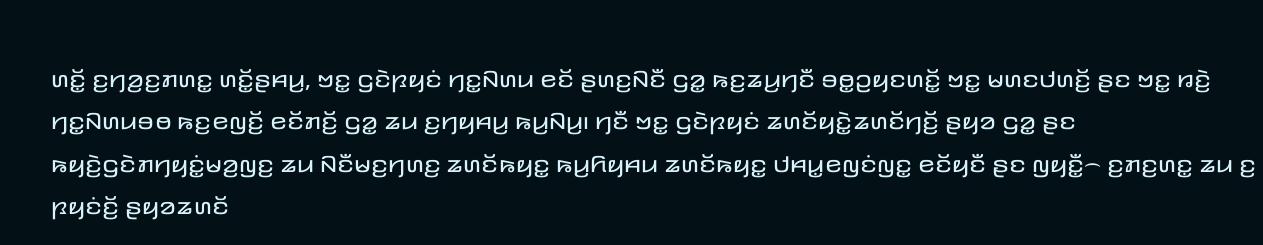ꤛꤢꤩ꤭ ꤢ꤬ꤚꤤ꤬ꤢ꤬ꤊꤛꤢ꤭ ꤛꤢꤩ꤭ꤔꤌꤣ꤬, ꤠꤢ꤭ ꤞꤢꤧꤐꤟꤢꤦ ꤚꤢ꤭ꤡꤛꤣ ꤕꤢꤩ ꤔꤛꤢ꤬ꤡꤢꤪ ꤞꤤ꤭ ꤒꤢ꤬ꤘꤣ꤬ꤚꤢꤪ ꤋꤥ꤭ꤑꤟꤢꤛꤢꤩ꤭ ꤠꤢ꤭ ꤗꤛꤢꤓꤛꤢꤩ꤬ ꤔꤢ ꤠꤢ꤭ ꤙꤢꤧ꤬ ꤚꤢ꤭ꤡꤛꤣꤋꤥ ꤒꤢ꤬ꤕꤜꤢꤩ꤬ ꤕꤢꤩꤊꤢꤩ꤬ ꤞꤤ꤭ ꤘꤣ ꤢ꤬ꤚꤟꤌꤣ꤬ ꤒꤣ꤬ꤡꤣ꤬꤯ ꤚꤢꤪ ꤠꤢ꤭ ꤞꤢꤧꤐꤟꤢꤦ ꤘꤛꤢꤩꤟꤢꤧ꤭ꤘꤛꤢꤩꤚꤢꤩ꤬ ꤔꤟꤤ ꤞꤤ꤭ ꤔꤢ ꤒꤟꤢꤧ꤬ꤞꤢꤧꤊꤚꤟꤢꤦ꤭ꤗꤤ꤬ꤜꤢ꤬ ꤘꤣ ꤡꤢꤪꤗꤢ꤬ꤚꤛꤢ꤬ ꤘꤛꤢꤩꤒꤟꤢ꤭ ꤒꤣ꤬ꤖꤟꤌꤣ ꤘꤛꤢꤩꤒꤟꤢ꤭ ꤓꤌꤣ꤭ꤕꤜꤢꤦꤜꤢ꤭ ꤕꤢꤩꤟꤢꤪ ꤔꤢ ꤜꤟꤢꤪ꤭꤮ ꤢ꤬ꤊꤢ꤬ꤛꤢ꤭ ꤘꤣ ꤢ꤬ ꤐꤟꤢꤦꤢꤩ꤬ ꤔꤟꤤꤘꤛꤢꤩ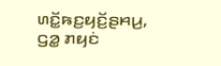ꤛꤢꤩ꤭ꤒꤢ꤬ꤟꤢꤩ꤬ꤔꤌꤣ꤬, ꤞꤤ꤭ ꤊꤟꤢꤦ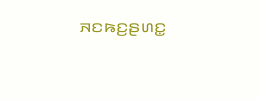ꤏꤢꤒꤢ꤬ꤔꤛꤢ꤭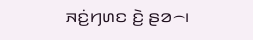ꤏꤢꤦ꤬ꤚꤛꤢ ꤢꤧ꤬ ꤔꤤ꤮꤯